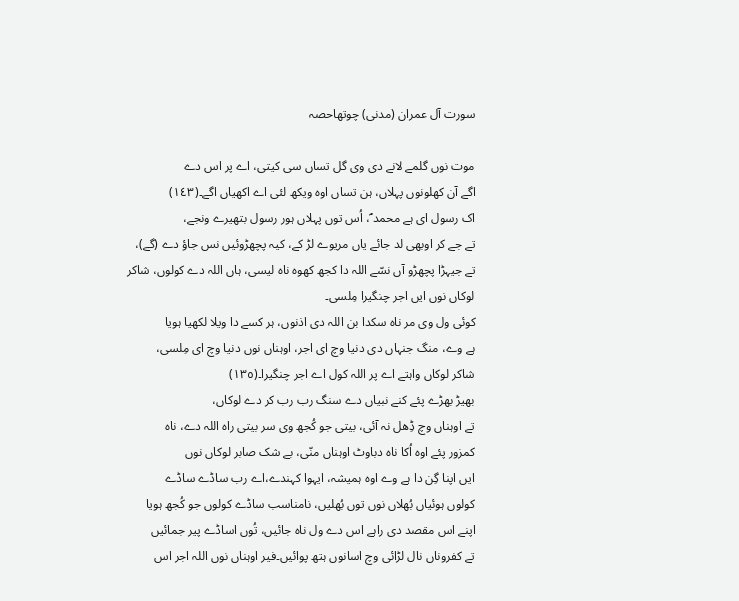سورت آل عمران (مدنی) چوتھاحصہ

موت نوں گلمے لانے دی وی گل تساں سی کیتی، اے پر اس دے
اگے آن کھلونوں پہلاں، ہن تساں اوہ ویکھ لئی اے اکھیاں اگے۔(١٤٣)
اک رسول ای ہے محمد ؐ، اُس توں پہلاں ہور رسول بتھیرے ونجے،
تے جے کر اوبھی لد جائے یاں مریوے لڑ کے، کیہ پچھڑوئیں نس جاؤ دے (گے)،
تے جیہڑا پچھڑو آں نسّے اللہ دا کجھ کھوہ ناہ لیسی، ہاں اللہ دے کولوں، شاکر
لوکاں نوں ایں اجر چنگیرا مِلسی۔
کوئی ول وی مر ناہ سکدا بن اللہ دی اذنوں، ہر کسے دا ویلا لکھیا ہویا
ہے وے، منگ جنہاں دی دنیا وچ ای اجر، اوہناں نوں دنیا وچ ای مِلسی،
شاکر لوکاں واہتے اے پر اللہ کول اے اجر چنگیرا۔(١٣٥)
بھیڑ بھڑے پئے کنے نبیاں دے سنگ رب رب کر دے لوکاں،
تے اوہناں وچ ڈِھل نہ آئی، بیتی جو کُجھ وی سر بیتی راہ اللہ دے، ناہ
کمزور پئے اوہ اُکا ناہ دباوٹ اوہناں منّی، بے شک صابر لوکاں نوں
ایں اپنا گِن دا ہے وے اوہ ہمیشہ، ایہوا کہندے،اے رب ساڈے ساڈے
کولوں ہوئیاں بُھلاں نوں توں بُھلیں، نامناسب ساڈے کولوں جو کُجھ ہویا
اپنے اس مقصد دی راہے اس دے ول ناہ جائیں، تُوں اساڈے پیر جمائیں
تے کفروناں نال لڑائی وچ اسانوں ہتھ پوائیں۔فیر اوہناں نوں اللہ اجر اس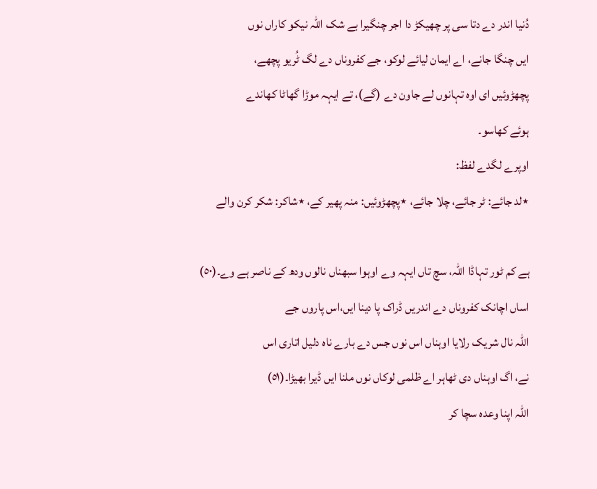دُنیا اندر دے دتا سی پر چھیکڑ دا اجر چنگیرا بے شک اللہ نیکو کاراں نوں
ایں چنگا جانے، اے ایمان لیائے لوکو، جے کفروناں دے لگ ٹُریو پچھے،
پچھڑوئیں ای اوہ تہانوں لے جاون دے (گے)، تے ایہہ موڑا گھاٹا کھاندے
ہوئے کھاسو۔
اوپرے لگدے لفظ:
٭لد جائے: ٹر جائے، چلا جائے، ٭پچھڑوئیں: منہ پھیر کے، ٭شاکر: شکر کرن والے

ہے کم ٹور تہاڈا اللہ، سچ تاں ایہہ وے اوہوا سبھناں نالوں ودھ کے ناصر ہے وے۔(٥٠)
اساں اچانک کفروناں دے اندریں ڈراک پا دینا ایں،اس پاروں جے
اللہ نال شریک رلایا اوہناں اس نوں جس دے بارے ناہ دلیل اتاری اس
نے، اگ اوہناں دی ٹھاہر اے ظلمی لوکاں نوں ملنا ایں ڈیرا بھیڑا۔(٥١)
اللہ اپنا وعدہ سچا کر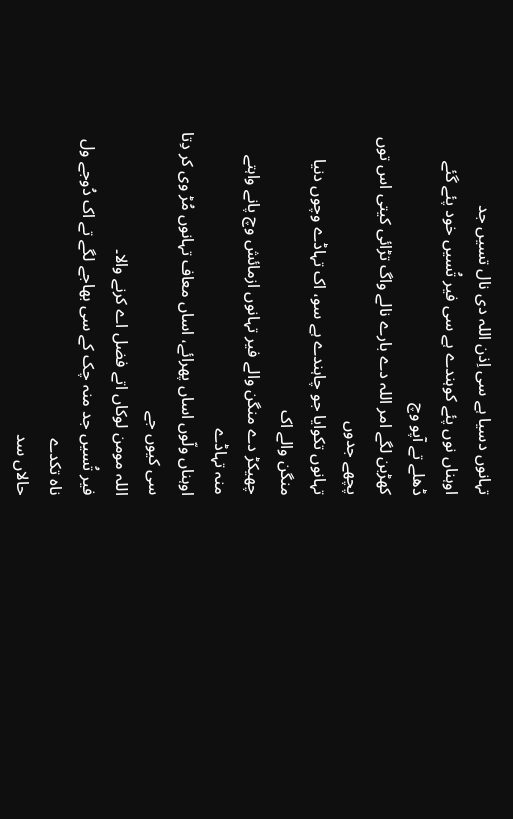تہانوں دسیا ہے سی اِذن اللہ دی نال تسیں جد
اوہناں نوں پئے کوہندے ہے سی فیر تُسیں خود پئے گئے ڈھلے تے آپو وچ
کھڑبن لگے امر اللہ دے بارے نالے واگ تڑائی کیتی اس توں پچھے جدوں
تہانوں تکوایا جو چاہندے ہے سو، اک تہاڈے وچوں دنیا منگن والے اک
چھیکڑ دے منگن والے فیر تہانوں ازمائش وچ پانے واہتے منہ تہاڈے
اوہناں ولّوں اساں پھرائے، اساں معاف تہانوں مُڑ وی کر دِتا سی کیوں جے
اللہ مومن لوکاں اتے فضل اے کرنے والا۔
فیر تُسیں جد منہ چک کے سی بھاجے لگے تے اک دُوجے ول ناہ تکدے
حالاں سد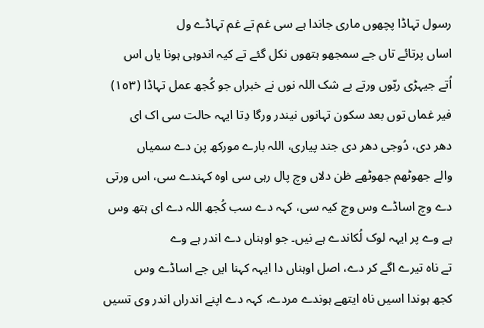رسول تہاڈا پچھوں ماری جاندا ہے سی غم تے غم تہاڈے ول
اساں پرتائے تاں جے سمجھو ہتھوں نکل گئے تے کیہ اندوہی ہونا یاں اس
اُتے جیہڑی ربّوں ورتے بے شک اللہ نوں نے خبراں جو کُجھ عمل تہاڈا (١٥٣)
فیر غماں توں بعد سکون تہانوں نیندر ورگا دِتا ایہہ حالت سی اک ای
دھر دی، دُوجی دھر دی جند پیاری، اللہ بارے مورکھ پن دے سمیاں
والے جھوٹھم جھوٹھے ظن دلاں وچ پال رہی سی اوہ کہندے سی، اس ورتی
دے وچ اساڈے وس وچ کیہ سی، کہہ دے سب کُجھ اللہ دے ای ہتھ وس
ہے وے پر ایہہ لوک لُکاندے ہے نیں۔ جو اوہناں دے اندر ہے وے
تے ناہ تیرے اگے کر دے، اصل اوہناں دا ایہہ کہنا ایں جے اساڈے وس
کجھ ہوندا اسیں ناہ ایتھے ہوندے مردے، کہہ دے اپنے اندراں اندر وی تسیں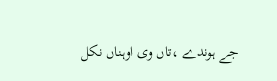جے ہوندے ،تاں وی اوہناں نکل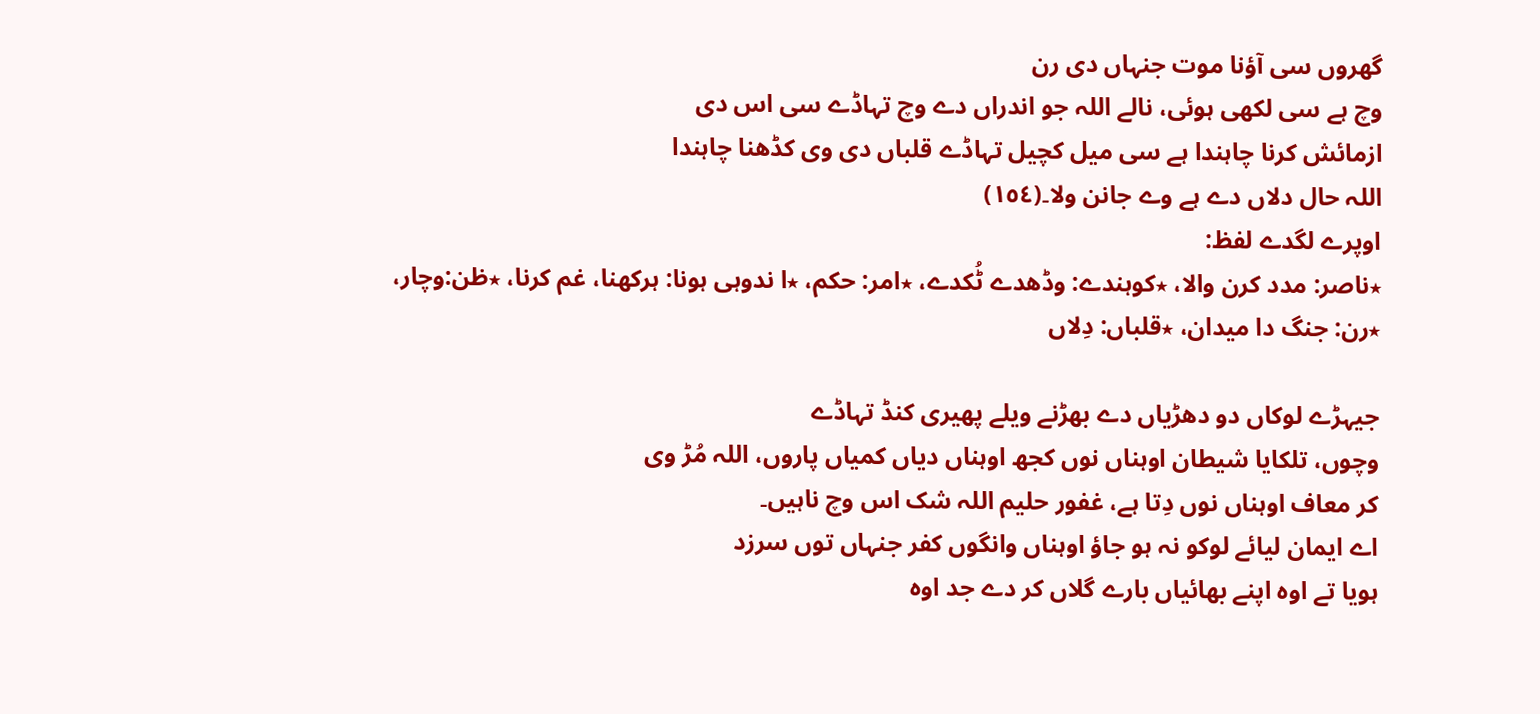گھروں سی آؤنا موت جنہاں دی رن
وچ ہے سی لکھی ہوئی، نالے اللہ جو اندراں دے وچ تہاڈے سی اس دی
ازمائش کرنا چاہندا ہے سی میل کچیل تہاڈے قلباں دی وی کڈھنا چاہندا
اللہ حال دلاں دے ہے وے جانن ولا۔(١٥٤)
اوپرے لگدے لفظ:
٭ناصر: مدد کرن والا، ٭کوہندے: وڈھدے ٹُکدے، ٭امر: حکم، ٭ا ندوہی ہونا: ہرکھنا، غم کرنا، ٭ظن:وچار، ٭رن: جنگ دا میدان، ٭قلباں: دِلاں

جیہڑے لوکاں دو دھڑیاں دے بھڑنے ویلے پھیری کنڈ تہاڈے
وچوں، تلکایا شیطان اوہناں نوں کجھ اوہناں دیاں کمیاں پاروں، اللہ مُڑ وی
کر معاف اوہناں نوں دِتا ہے، غفور حلیم اللہ شک اس وچ ناہیں۔
اے ایمان لیائے لوکو نہ ہو جاؤ اوہناں وانگوں کفر جنہاں توں سرزد
ہویا تے اوہ اپنے بھائیاں بارے گلاں کر دے جد اوہ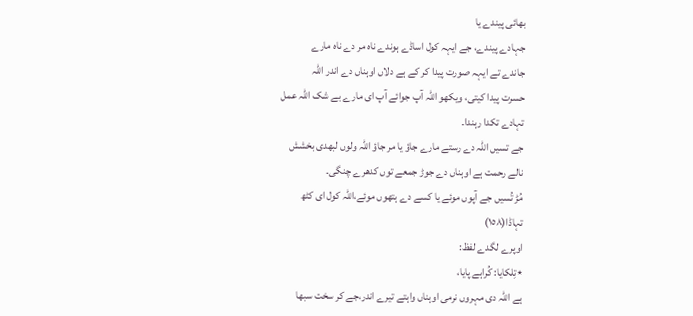بھائی پیندے یا
جہادے پیندے، جے ایہہ کول اساڈے ہوندے ناہ مر دے ناہ مارے
جاندے تے ایہہ صورت پیدا کر کے ہے دلاں اوہناں دے اندر اللہ
حسرت پیدا کیتی، ویکھو اللہ آپ جوائے آپ ای مارے بے شک اللہ عمل
تہادے تکدا رہندا۔
جے تسیں اللہ دے رستے مارے جاؤ یا مر جاؤ اللہ ولوں لبھدی بخشش
نالے رحمت ہے اوہناں دے جوڑ جمعے توں کدھرے چنگی۔
مُڑ تُسیں جے آپوں موئے یا کسے دے ہتھوں موئے،اللہ کول ای کٹھ
تہاڈا(١٥٨)
اوپرے لگدے لفظ:
٭تِلکایا: کُراہے پایا،
ہے اللہ دی مہروں نرمی اوہناں واہتے تیرے اندر،جے کر سخت سبھا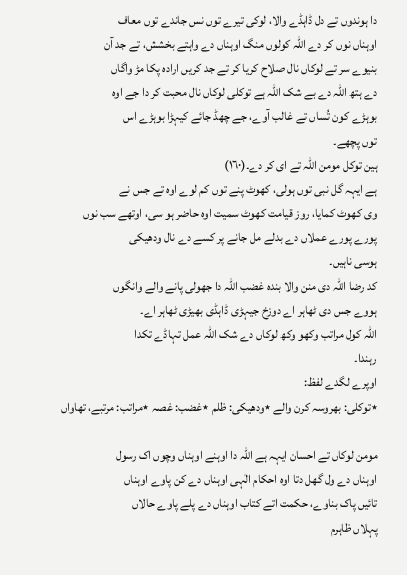دا ہوندوں تے دل ڈاہڈے والا، لوکی تیرے توں نس جاندے توں معاف
اوہناں نوں کر دے اللہ کولوں منگ اوہناں دے واہتے بخشش، تے جد آن
بنیوے سر تے لوکاں نال صلاح کریا کر تے جد کریں ارادہ پکا مڑ واگاں
دے ہتھ اللہ دے بے شک اللہ ہے توکلی لوکاں نال محبت کر دا جے اوہ
بوہڑے کون تُساں تے غالب آوے، جے چھڈ جائے کیہڑا بوہڑے اس
توں پچھے۔
ہین توکل مومن اللہ تے ای کر دے۔(١٦٠)
ہے ایہہ گل نبی توں ہولی، کھوٹ پنے توں کم لوے اوہ تے جس نے
وی کھوٹ کمایا، روز قیامت کھوٹ سمیت اوہ حاضر ہو سی، اوتھے سب نوں
پورے پورے عملاں دے بدلے مل جانے پر کسے دے نال ودھیکی
ہوسی ناہیں۔
کد رضا اللہ دی منن والا بندہ غضب اللہ دا جھولی پانے والے وانگوں
ہووے جس دی ٹھاہر اے دوزخ جیہڑی ڈاہڈی بھیڑی ٹھاہر اے۔
اللہ کول مراتب وکھو وکھ لوکاں دے شک اللہ عمل تہاڈے تکدا
رہندا۔
اوپرے لگدے لفظ:
٭توکلی: بھروسہ کرن والے ٭ودھیکی: ظلم ٭غضب: غصہ ٭مراتب: مرتبے، تھاواں

مومن لوکاں تے احسان ایہہ ہے اللہ دا اوہنے اوہناں وچوں اک رسول
اوہناں دے ول گھل دتا اوہ احکام الٰہی اوہناں دے کن پاوے اوہناں
تائیں پاک بناوے، حکمت اتے کتاب اوہناں دے پلے پاوے حالاں
پہلاں ظاہرم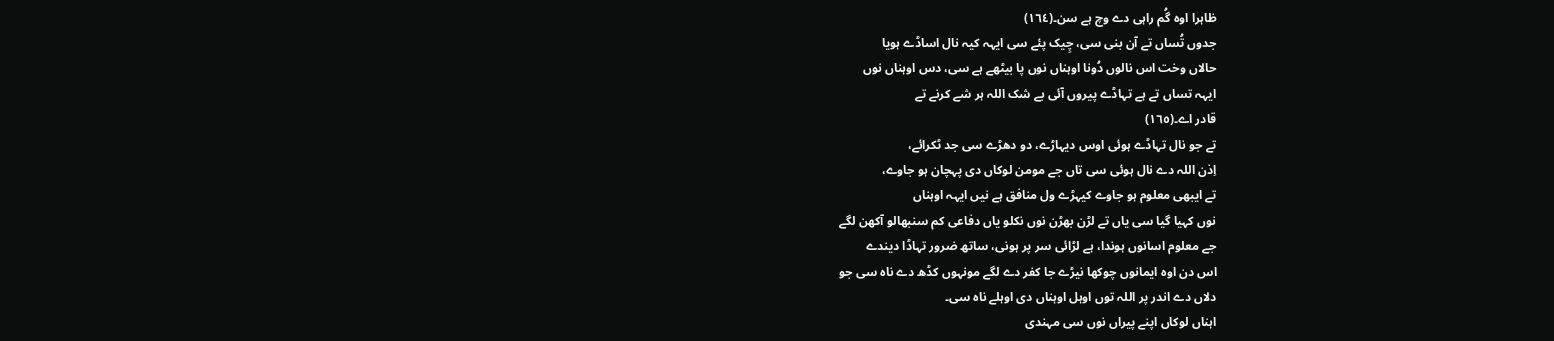ظاہرا اوہ گُم راہی دے وچ ہے سن۔(١٦٤)
جدوں تُساں تے آن بنی سی، چِیک پئے سی ایہہ کیہ نال اساڈے ہویا
حالاں وخت اس نالوں دُونا اوہناں نوں پا بیٹھے ہے سی، دس اوہناں نوں
ایہہ تساں تے ہے تہاڈے پیروں آئی بے شک اللہ ہر شے کرنے تے
قادر اے۔(١٦٥)
تے جو نال تہاڈے ہوئی اوس دیہاڑے، دو دھڑے سی جد ٹکرائے،
اِذن اللہ دے نال ہوئی سی تاں جے مومن لوکاں دی پہچان ہو جاوے،
تے ایبھی معلوم ہو جاوے کیہڑے ول منافق ہے نیں ایہہ اوہناں
نوں کہیا گیا سی یاں تے لڑن بھڑن نوں نکلو یاں دفاعی کم سنبھالو آکھن لگے
جے معلوم اسانوں ہوندا، ہے لڑائی سر پر ہونی، ساتھ ضرور تہاڈا دیندے
اس دن اوہ ایمانوں چوکھا نیڑے جا کفر دے لگے مونہوں کڈھ دے ناہ سی جو
دلاں دے اندر پر اللہ توں اوہل اوہناں دی اوہلے ناہ سی۔
اہناں لوکاں اپنے پیراں نوں سی مہندی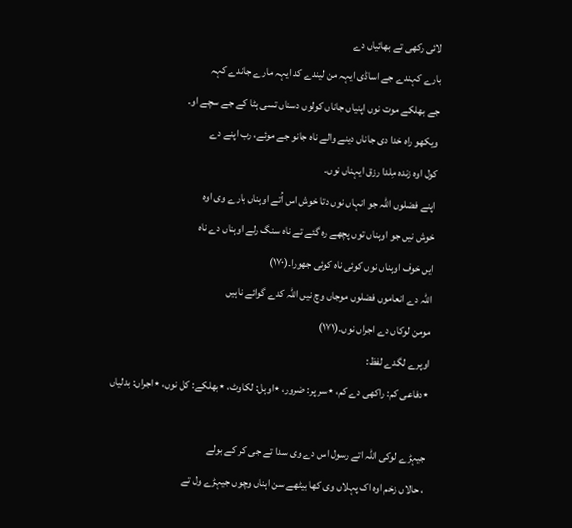لائی رکھی تے بھائیاں دے
بارے کہندے جے اساڈی ایہہ من لیندے کد ایہہ مارے جاندے کہہ
جے بھلکے موت نوں اپنیاں جاناں کولوں دسناں تسی ہٹا کے جے سچے او۔
ویکھو راہ خدا دی جاناں دینے والے ناہ جانو جے موئے، رب اپنے دے
کول اوہ زندہ مِلدا رزق ایہناں نوں۔
اپنے فضلوں اللہ جو انہاں نوں دتا خوش اس اُتے اوہناں بارے وی اوہ
خوش نیں جو اوہناں توں پچھے رہ گئے تے ناہ سنگ رلے اوہناں دے ناہ
ایں خوف اوہناں نوں کوئی ناہ کوئی جھورا۔(١٧٠)
اللہ دے انعاموں فضلوں موجاں وچ نیں اللہ کدے گوائے ناہیں
مومن لوکاں دے اجراں نوں۔(١٧١)
اوپرے لگدے لفظ:
٭دفاعی کم: راکھی دے کم، ٭سر پر: ضرور، ٭اوہل: لکاوٹ، ٭بھلکے: کل نوں، ٭اجراں: بدلیاں

جیہڑے لوکی اللہ اتے رسول اس دے وی سدا تے جی کر کے بولے
، حالاں زخم اوہ اک پہلاں وی کھا بیٹھے سن اہناں وچوں جیہڑے ول تے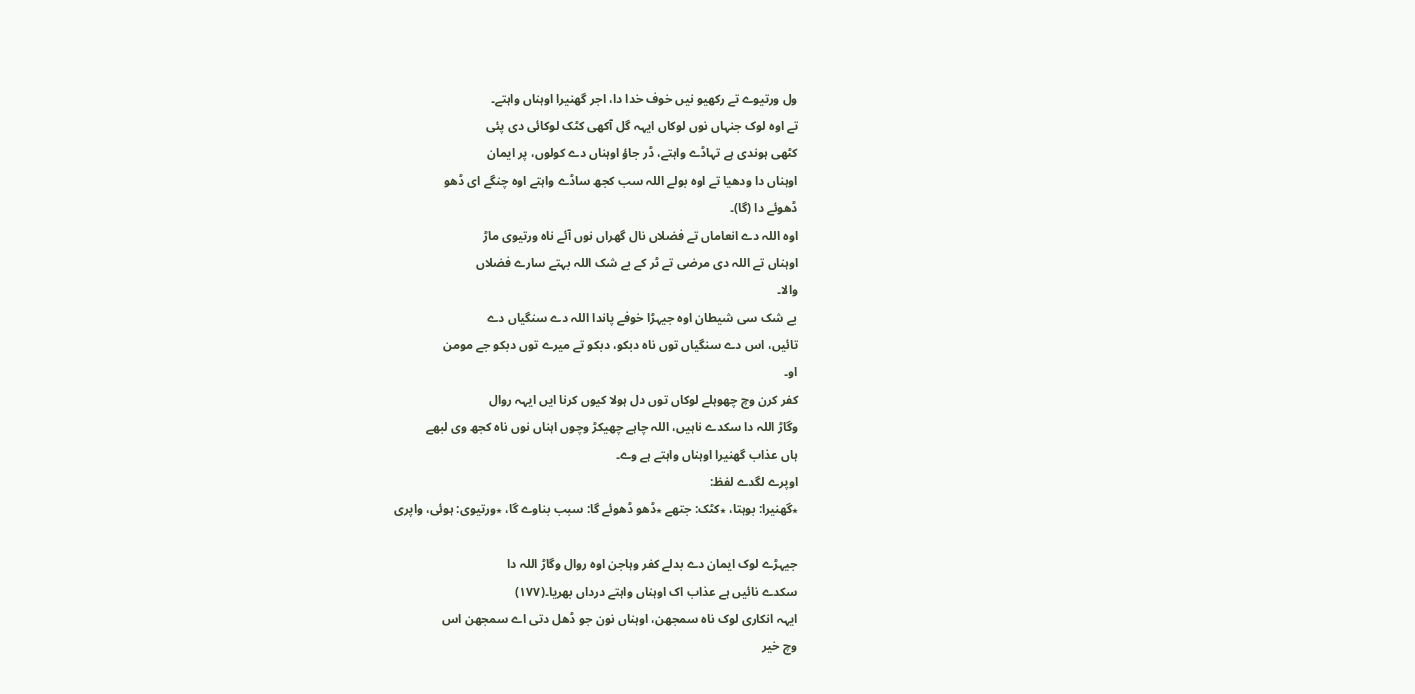ول ورتیوے تے رکھیو نیں خوف خدا دا، اجر گھنیرا اوہناں واہتے۔
تے اوہ لوک جنہاں نوں لوکاں ایہہ گل آکھی کٹک لوکائی دی پئی
کٹھی ہوندی ہے تہاڈے واہتے، ڈر جاؤ اوہناں دے کولوں، پر ایمان
اوہناں دا ودھیا تے اوہ بولے اللہ سب کجھ ساڈے واہتے اوہ چنگے ای ڈھو
ڈھوئے دا (گا)۔
اوہ اللہ دے انعاماں تے فضلاں نال گھراں نوں آئے ناہ ورتیوی ماڑ
اوہناں تے اللہ دی مرضی تے ٹر کے بے شک اللہ بہتے سارے فضلاں
والا۔
بے شک سی شیطان اوہ جیہڑا خوفے پاندا اللہ دے سنگیاں دے
تائیں، اس دے سنگیاں توں ناہ دبکو، دبکو تے میرے توں دبکو جے مومن
او۔
کفر کرن وچ چھوہلے لوکاں توں دل ہولا کیوں کرنا ایں ایہہ روال
وگاڑ اللہ دا سکدے ناہیں، اللہ چاہے چھیکڑ وچوں اہناں نوں ناہ کجھ وی لبھے
ہاں عذاب گھنیرا اوہناں واہتے ہے وے۔
اوپرے لگدے لفظ:
٭گھنیرا: بوہتا، ٭کٹک: جتھے ٭ڈھو ڈھوئے گا: سبب بناوے گا، ٭ورتیوی: ہوئی، واپری

جیہڑے لوک ایمان دے بدلے کفر وہاجن اوہ روال وگاڑ اللہ دا
سکدے نائیں ہے عذاب اک اوہناں واہتے درداں بھریا۔(١٧٧)
ایہہ انکاری لوک ناہ سمجھن، اوہناں نون جو ڈھل دتی اے سمجھن اس
وچ خیر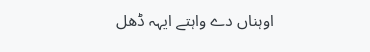اوہناں دے واہتے ایہہ ڈھل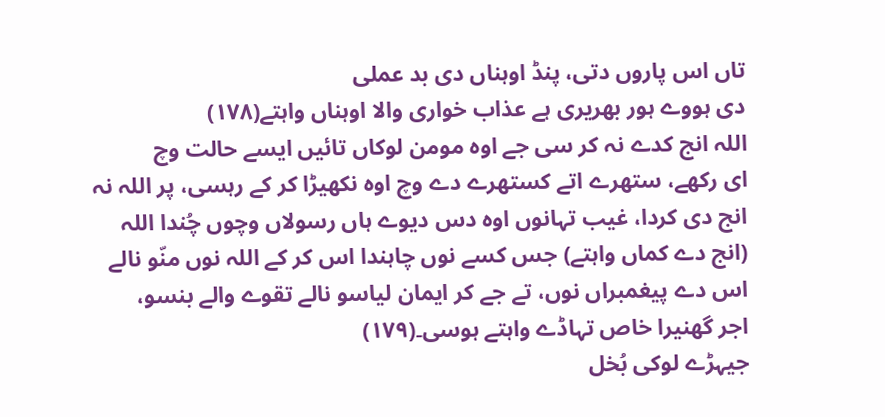تاں اس پاروں دتی، پنڈ اوہناں دی بد عملی
دی ہووے ہور بھریری ہے عذاب خواری والا اوہناں واہتے(١٧٨)
اللہ انج کدے نہ کر سی جے اوہ مومن لوکاں تائیں ایسے حالت وچ
ای رکھے، ستھرے اتے کستھرے دے وچ اوہ نکھیڑا کر کے رہسی، پر اللہ نہ
انج دی کردا، غیب تہانوں اوہ دس دیوے ہاں رسولاں وچوں چُندا اللہ
(انج دے کماں واہتے) جس کسے نوں چاہندا اس کر کے اللہ نوں منّو نالے
اس دے پیغمبراں نوں، تے جے کر ایمان لیاسو نالے تقوے والے بنسو،
اجر گھنیرا خاص تہاڈے واہتے ہوسی۔(١٧٩)
جیہڑے لوکی بُخل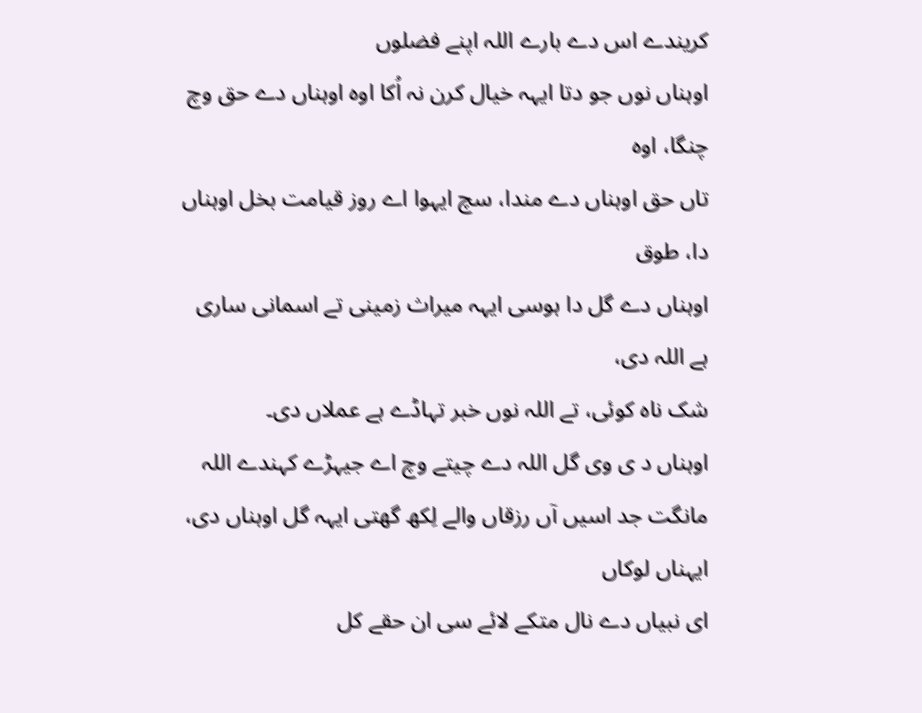کریندے اس دے بارے اللہ اپنے فضلوں
اوہناں نوں جو دتا ایہہ خیال کرن نہ اُکا اوہ اوہناں دے حق وچ چنگا، اوہ
تاں حق اوہناں دے مندا، سچ ایہوا اے روز قیامت بخل اوہناں دا، طوق
اوہناں دے گل دا ہوسی ایہہ میراث زمینی تے اسمانی ساری ہے اللہ دی،
شک ناہ کوئی، تے اللہ نوں خبر تہاڈے ہے عملاں دی۔
اوہناں د ی وی گل اللہ دے چیتے وچ اے جیہڑے کہندے اللہ
مانگت جد اسیں آں رزقاں والے لِکھ گھتی ایہہ گل اوہناں دی، ایہناں لوکاں
ای نبیاں دے نال متکے لائے سی ان حقے کل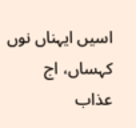اسیں ایہناں نوں کہساں، اج
عذاب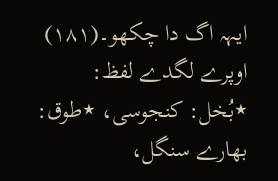ایہہ اگ دا چکھو۔(١٨١)
اوپرے لگدے لفظ:
٭بُخل: کنجوسی، ٭طوق: بھارے سنگل،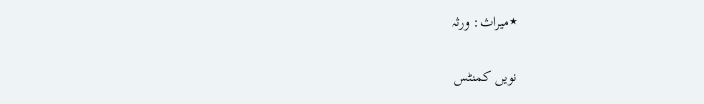٭میراث: ورثہ

نویں کمنٹس